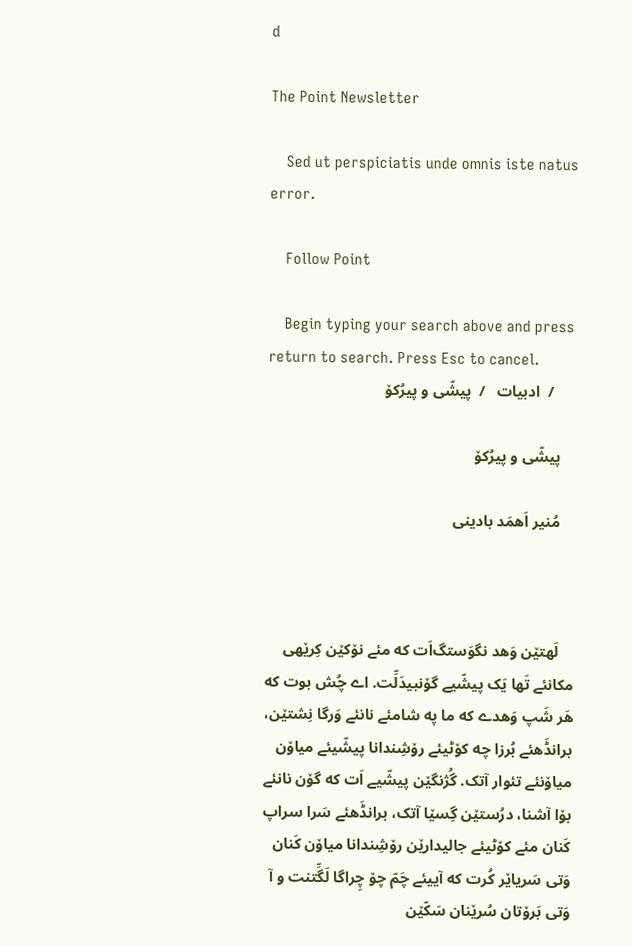d

The Point Newsletter

    Sed ut perspiciatis unde omnis iste natus error.

    Follow Point

    Begin typing your search above and press return to search. Press Esc to cancel.
      /  ادبیات   /  پیشّی و پیرُکۆ

    پیشّی و پیرُکۆ

    مُنیر اَهمَد بادینی



    لَهتێن وَهد نگوَستگ‌اَت که مئے نۆکێن کِرێهی مکانئے تَها یَک پیشّیے گۆنبیدَلِّت. اے چُش بوت که هَر شَپ وَهدے که ما په شامئے نانئے وَرگا نِشتێن، برانڈَهئے بُرزا چه کۆٹیئے رۆشِندانا پیشّیئے میاۆن میاۆنئے تئوار آتک. گُژنگێن پیشّیے اَت که گۆن نانئے بۆا آشنا، درُستێن گِسێا آتک، برانڈَهئے سَرا سراپ کَنان مئے کۆٹیئے جالیدارێن رۆشِندانا میاۆن کَنان وَتی سَریاێر کُرت که آییئے چَمّ چۆ چِراگا لَگِّتنت و آ وَتی بَرۆتان سُرێنان سَکّێن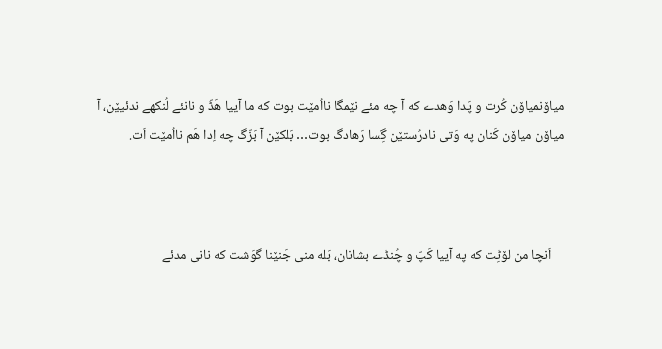میاۆنمیاۆن کُرت و پَدا وَهدے که آ چه مئے نێمگا نااُمێت بوت که ما آییا هَڈّ و نانئے لُنکهے ندئیێن، آ میاۆن میاۆن کَنان په وَتی نادرُستێن گِسا رَهادگ بوت… بَلکێن آ بَزّگ چه اِدا هَم نااُمێت اَت.



    اَنچا من لۆٹِت که په آییا کَپّ و چُنڈے بشانان، بَله منی جَنێنا گوَشت که نانی مدئے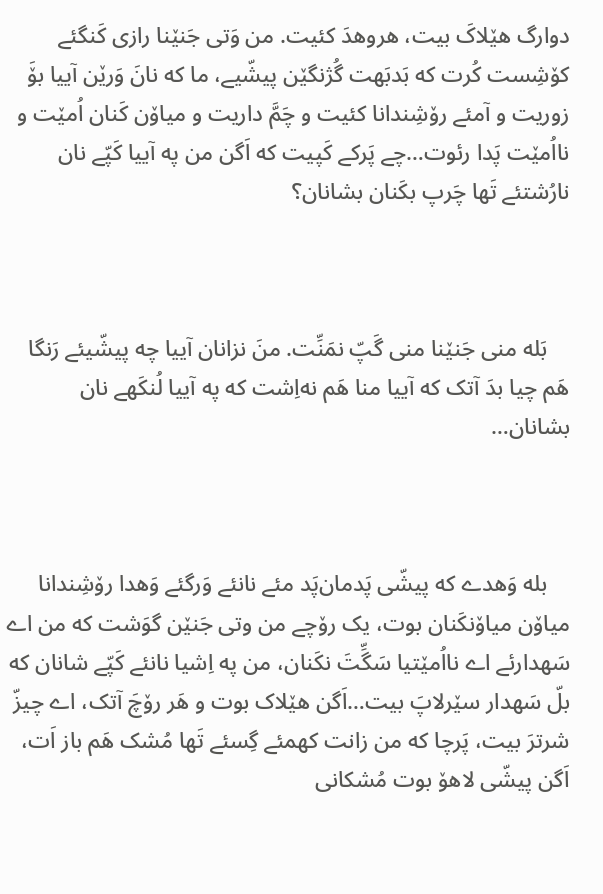دوارگ هێلاکَ بیت، هروهدَ کئیت. من وَتی جَنێنا رازی کَنگئے کۆشِست کُرت که بَدبَهت گُژنگێن پیشّیے، ما که نانَ وَرێن آییا بۆَ زوریت و آمئے رۆشِندانا کئیت و چَمَّ داریت و میاۆن کَنان اُمێت و نااُمێت پَدا رئوت…چے پَرکے کَپیت که اَگن من په آییا کَپّے نان نارُشتئے تَها چَرپ بکَنان بشانان؟



    بَله منی جَنێنا منی گَپّ نمَنِّت. منَ نزانان آییا چه پیشّیئے رَنگا هَم چیا بدَ آتک که آییا منا هَم نه‌اِشت که په آییا لُنکَهے نان بشانان…



    بله وَهدے که پیشّی پَدمان‌پَد مئے نانئے وَرگئے وَهدا رۆشِندانا میاۆن میاۆنکَنان بوت، یک رۆچے من وتی جَنێن گوَشت که من اے سَهدارئے اے نااُمێتیا سَگِّتَ نکَنان، من په اِشیا نانئے کَپّے شانان که بلّ سَهدار سێرلاپَ بیت…اَگن هێلاک بوت و هَر رۆچَ آتک، اے چیزّ شرترَ بیت، پَرچا که من زانت کهمئے گِسئے تَها مُشک هَم باز اَت، اَگن پیشّی لاهۆ بوت مُشکانی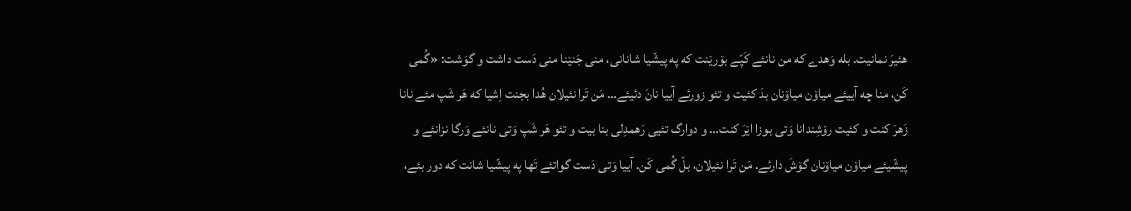هئیرَ نمانیت. بله وَهدے که من نانئے کَپّے بۆرێنت که په پیشّیا شانانی، منی جَنێنا منی دَست داشت و گوَشت: «گُمی کَن، منا چه آییئے میاۆن میاۆنان بدَ کئیت و تئو زورئے آییا نانَ دئیئے… مَن تَرا نئیلان هُدا بجنت اِشیا که هَر شَپ مئے نانا زَهرَ کنت و کئیت رۆشِندانا وَتی بوزا اێرَ کنت… و دوارگ تئیی رَهمدِلی بنا بیت و تئو هَر شَپ وَتی نانئے وَرگا نزانئے و پیشّیئے میاۆن میاۆنان گۆشَ دارئے. مَن تَرا نئیلان، بلّ گُمی کَن. آییا وَتی دَست گواتئے تَها په پیشّیا شانت که دور بئے،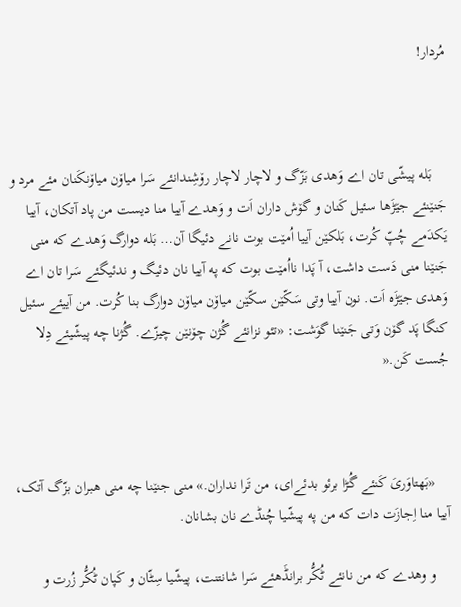مُردار!



    بَله پیشّی تان اے وَهدی بَزّگ و لاچار لاچار رۆشِندانئے سَرا میاۆن میاۆنکَنان مئے مرد و جَنێنئے جێڑَها سئیل کَنان و گۆش داران اَت و وَهدے آییا منا دیست من پاد آتکان، آییا یَکدَمے چُپّ کُرت، بَلکێن آییا اُمێت بوت نانے دئیگا آن… بَله دوارگ وَهدے که منی جَنێنا منی دَست داشت، آ پَدا نااُمێت بوت که په آییا نان دئیگ و ندئیگئے سَرا تان اے وَهدی جێڑَه اَت. نون آییا وتی سَکّێن سکّێن میاۆن میاۆن دوارگ بنا کُرت. من آییئے سئیل کنگا پَد گۆن وَتی جَنێنا گوَشت: «تئو نزانئے گُژن چۆنێن چیزّے. گُژنا چه پیشّیئے دِلا جُست کَن.«



    «بَهتاوَریَ کَنئے گُڑا برئو بدئےای، من تَرا نداران.» منی جنێنا چه منی هبران بزّگ آتک، آییا منا اِجازَت دات که من په پیشّیا چُنڈے نان بشانان.

    و وهدے که من نانئے ٹُکُّر برانڈَهئے سَرا شانتنت، پیشّیا سِٹّان و کَپان ٹُکُّر زُرت و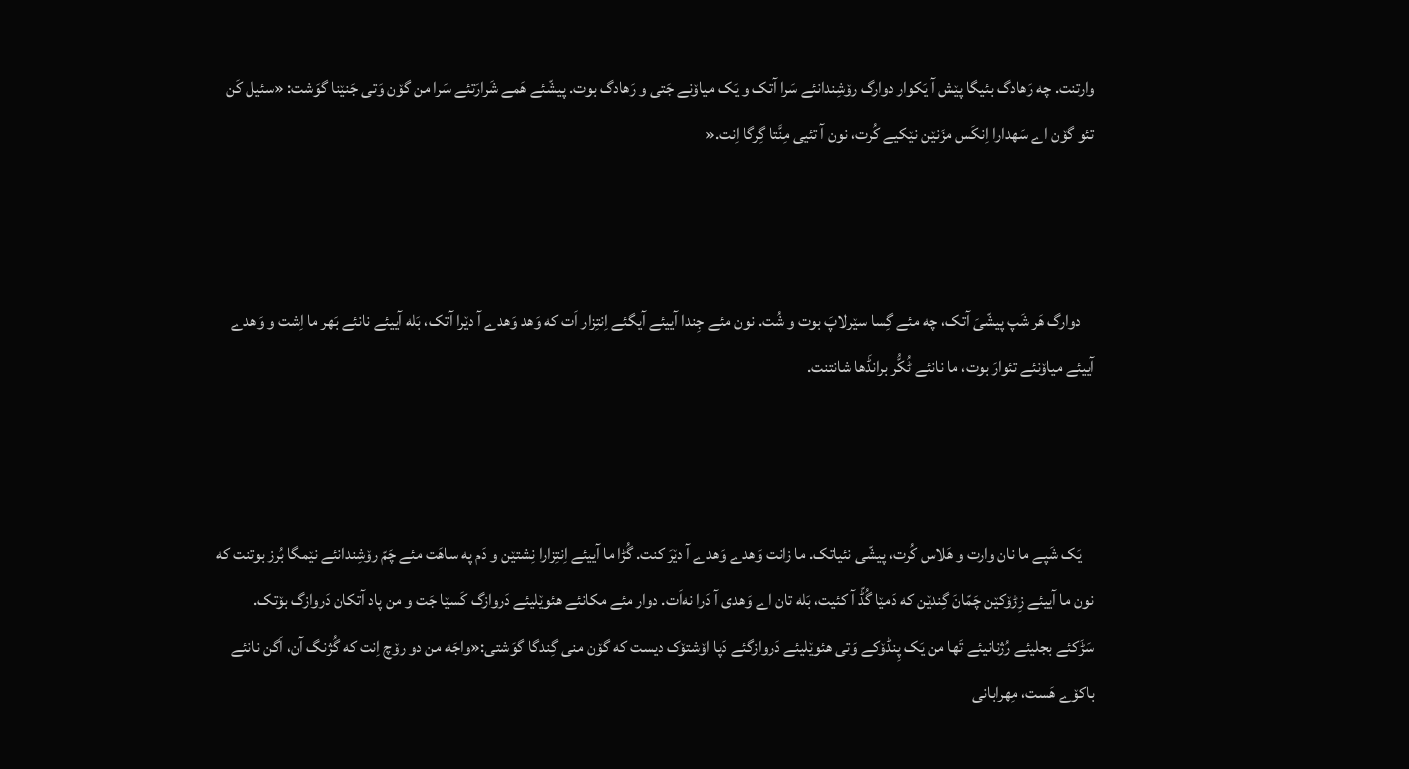وارتنت. چه رَهادگ بئیگا پێش آ یَکوار دوارگ رۆشِندانئے سَرا آتک و یَک میاۆنے جَتی و رَهادگ بوت. پیشّئے هَمے شَرارَتئے سَرا من گۆن وَتی جَنێنا گوَشت: «سئیل کَن تئو گۆن اے سَهدارا اِنکَس مزَنێن نێکیے کُرت، نون آ تئیی مِنَّتا گِرگا اِنت.«



    دوارگ هَر شَپ پیشّیَ آتک، چه مئے گِسا سێرلاپَ بوت و شُت. نون مئے جِندا آییئے آیگئے اِنتِزار اَت که وَهد وَهدے آ دێرا آتک، بَله آییئے نانئے بَهر ما اِشت و وَهدے آییئے میاۆنئے تئوارَ بوت، ما نانئے ٹُکُّر برانڈَها شانتنت.



    یَک شَپے ما نان وارت و هَلاس کُرت، پیشّی نئیاتک. ما زانت وَهدے وَهدے آ دێرَ کنت. گُڑا ما آییئے اِنتِزارا نِشتێن و دَم په ساهَت مئے چَمّ رۆشِندانئے نێمگا بُرز بوتنت که نون ما آییئے زِڑۆکێن چَمّانَ گِندێن که دَمێا گُڈّ آ کئیت، بَله تان اے وَهدی آ دَرا نه‌اَت. دوار مئے مکانئے هئوێلیئے دَروازگ کَسێا جَت و من پاد آتکان دَروازگ بۆتک. سَڑَکئے بجلیئے رُژنانیئے تَها من یَک پِنڈۆکے وَتی هئوێلیئے دَروازگئے دَپا اۆشتۆک دیست که گۆن منی گِندگا گوَشتی:«واجَه من دو رۆچ اِنت که گُژنگ آن، اَگن نانئے باکۆے هَست، مِهرابانی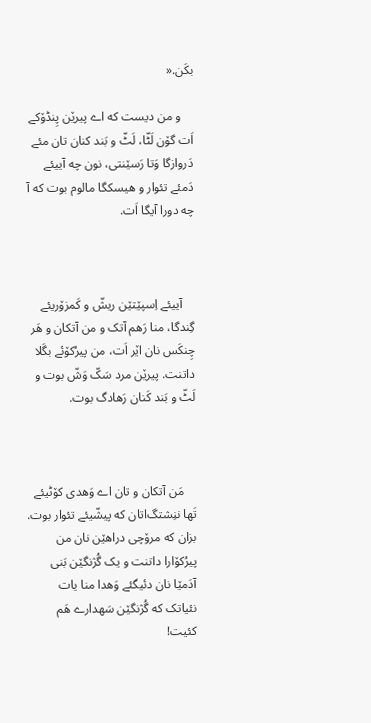بکَن.«

    و من دیست که اے پیرێن پِنڈۆکے اَت گۆن لَٹّا، لَٹّ و بَند کنان تان مئے دَروازگا وَتا رَسێنتی، نون چه آییئے دَمئے تئوار و هیسکگا مالوم بوت که آ چه دورا آیگا اَت.



    آییئے اِسپێتێن ریشّ و کَمزۆریئے گِندگا، منا رَهم آتک و من آتکان و هَر چِنکَس نان اێر اَت، من پیرُکۆئے بگَلا داتنت. پیرێن مرد سَکّ وَشّ بوت و لَٹّ و بَند کَنان رَهادگ بوت.



    مَن آتکان و تان اے وَهدی کۆٹیئے تَها ننِشتگ‌اتان که پیشّیئے تئوار بوت. بزان که مرۆچی دراهێن نان من پیرُکۆارا داتنت و یک گُژنگێن بَنی آدَمێا نان دئیگئے وَهدا منا یات نئیاتک که گُژنگێن سَهدارے هَم کئیت!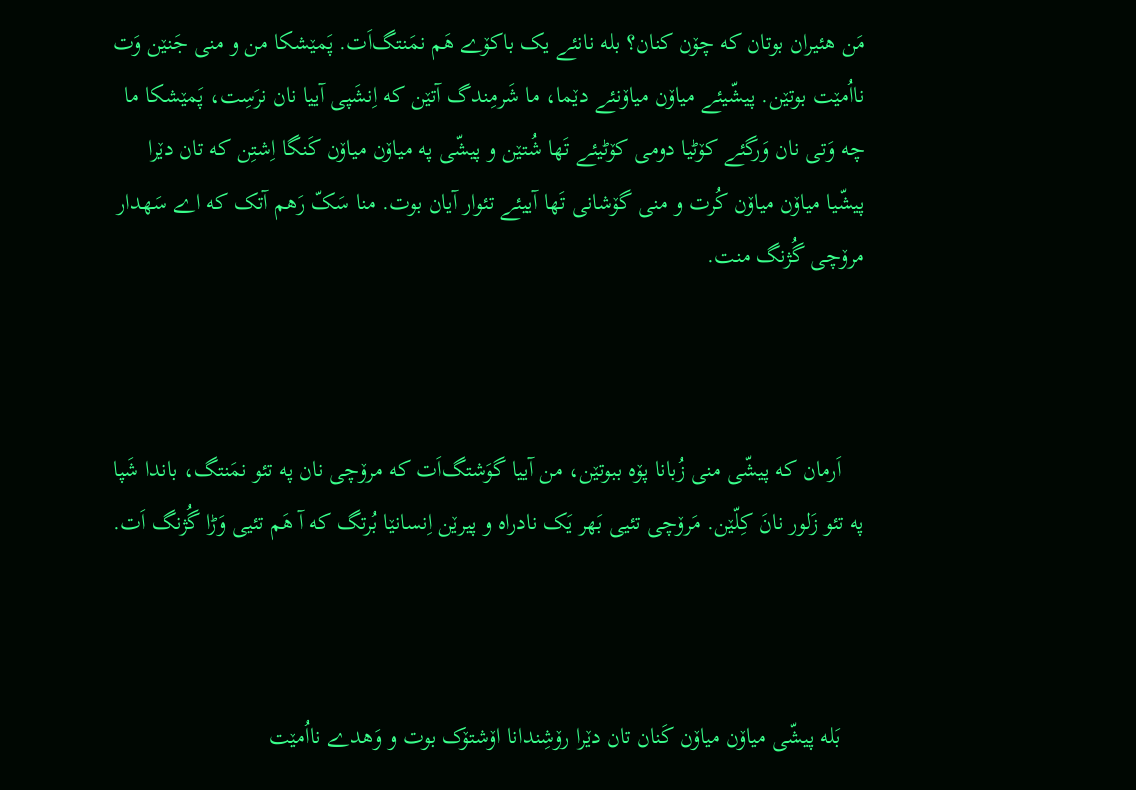مَن هئیران بوتان که چۆن کنان؟ بله نانئے یک باکۆے هَم نمَنتگ‌اَت. پَمێشکا من و منی جَنێن وَت نااُمێت بوتێن. پیشّیئے میاۆن میاۆنئے دێما، ما شَرمِندگ آتێن که اِنشَپی آییا نان نرَسِت، پَمێشکا ما چه وَتی نان وَرگئے کۆٹیا دومی کۆٹیئے تَها شُتێن و پیشّی په میاۆن میاۆن کَنگا اِشتِن که تان دێرا پیشّیا میاۆن میاۆن کُرت و منی گۆشانی تَها آییئے تئوار آیان بوت. منا سَکّ رَهم آتک که اے سَهدار مرۆچی گُژنگ منت.



    اَرمان که پیشّی منی زُبانا پۆه ببوتێن، من آییا گوَشتگ‌اَت که مرۆچی نان په تئو نمَنتگ، باندا شَپا په تئو زَلور نانَ کِلّێن. مَرۆچی تئیی بَهر یَک نادراه و پیرێن اِنسانێا بُرتگ که آ هَم تئیی وَڑا گُژنگ اَت.



    بَله پیشّی میاۆن میاۆن کَنان تان دێرا رۆشِندانا اۆشتۆک بوت و وَهدے نااُمێت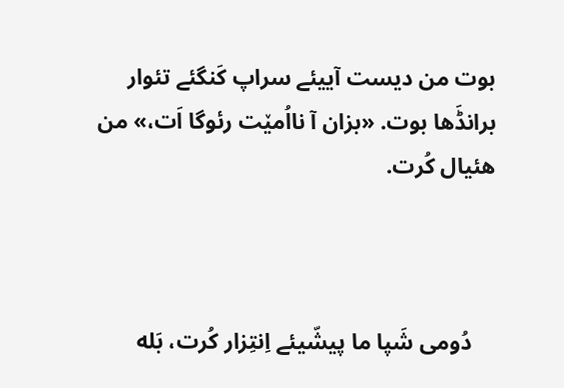بوت من دیست آییئے سراپ کَنگئے تئوار برانڈَها بوت. «بزان آ نااُمێت رئوگا اَت،» من هئیال کُرت.



    دُومی شَپا ما پیشّیئے اِنتِزار کُرت، بَله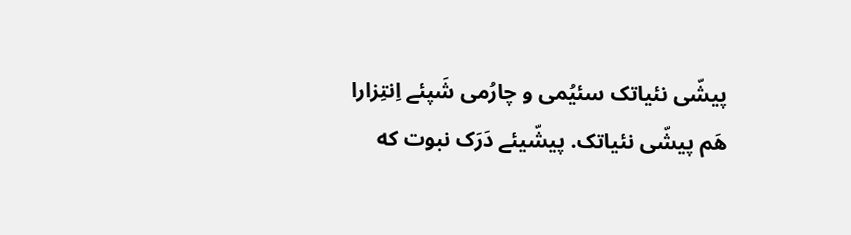پیشّی نئیاتک سئیُمی و چارُمی شَپئے اِنتِزارا هَم پیشّی نئیاتک. پیشّیئے دَرَک نبوت که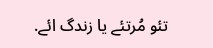تئو مُرتئے یا زندگ ائے.